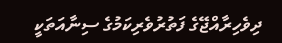ދިވެހިރާއްޖޭގެ ފަތުރުވެރިކަމުގެ ސިނާއަތަކީ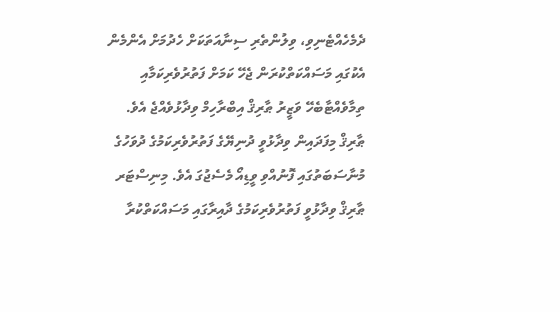ދެމެހެއްޓެނިވި، ވިލުންތެރި ސިނާއަތަކަށް ހެދުމަށް އެންމެން އެކުގައި މަސައްކަތްކުރަން ޖެހޭ ކަމަށް ފަތުރުވެރިކަމާއި ތިމާވެއްޓާބެހޭ ވަޒީރު ޠާރިޤް އިބްރާހިމް ވިދާޅުވެއްޖެ އެވެ.
ޠާރިޤް މިފަދައިން ވިދާޅުވީ ދުނިޔޭގެ ފަތުރުވެރިކަމުގެ ދުވަހުގެ މުނާސަބަތުގައި ފޮނުއްވި ވީޑިއޯ މެސެޖުގަ އެވެ. މިނިސްޓަރ ޠާރިޤް ވިދާޅުވީ ފަތުރުވެރިކަމުގެ ދާއިރާގައި މަސައްކަތްކުރާ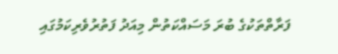ފަރާތްތަކުގެ ބުރަ މަސައްކަތުން މިއަދު ފަތުރުވެރިކަމުގައި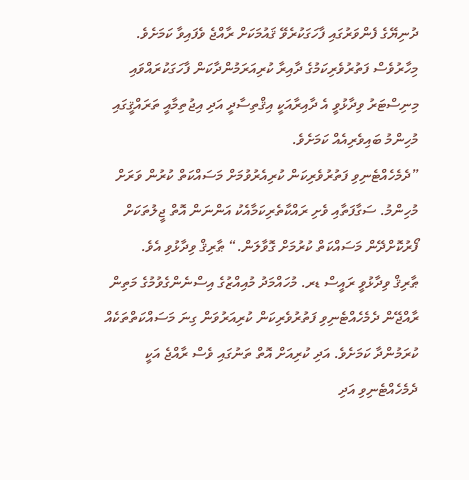ދުނިޔޭގެ ފެންވަރުގައި ފާހަގަކުރެވޭ ޤައުމަކަށް ރާއްޖެ ވެފައިވާ ކަމަށެވެ. މިހާރުވެސް ފަތުރުވެރިކަމުގެ ދާއިރާ ކުރިއަރަމުންދާކަން ފާހަގަކުރައްވައި މިނިސްޓަރު ވިދާޅުވީ އެ ދާއިރާއަކީ އިޤްތިސާދީ އަދި އިޖުތިމާއީ ތަރައްޤީގައި މުހިންމު ބައިވެރިއެއް ކަމަށެވެ.
”ދެމެހެއްޓެނިވި ފަތުރުވެރިކަން ކުރިއެރުވުމަށް މަސައްކަތް ކުރުން ވަރަށް މުހިންމު. ސަގާފަތާއި ވެށި ރައްކާތެރިކަމާއެކު އަންނަން އޮތް ޖީލުތަކަށް ފޯރުކޮށްދޭން މަސައްކަތް ކުރުމަށް ގޮވާލަން.“ ޠާރިޤް ވިދާޅުވި އެވެ.
ޠާރިޤް ވިދާޅުވީ ރައީސް ޑރ. މުހައްމަދު މުއިއްޒުގެ އިސްނެންގެވުމުގެ މަތިން ރާއްޖޭން ދެމެހެއްޓެނިވި ފަތުރުވެރިކަން ކުރިއަރުވަން ގިނަ މަސައްކަތްތަކެއް ކުރަމުންދާ ކަމަށެވެ. އަދި ކުރިއަށް އޮތް ތަނުގައި ވެސް ރާއްޖެ އަކީ ދެމެހެއްޓެނިވި އަދި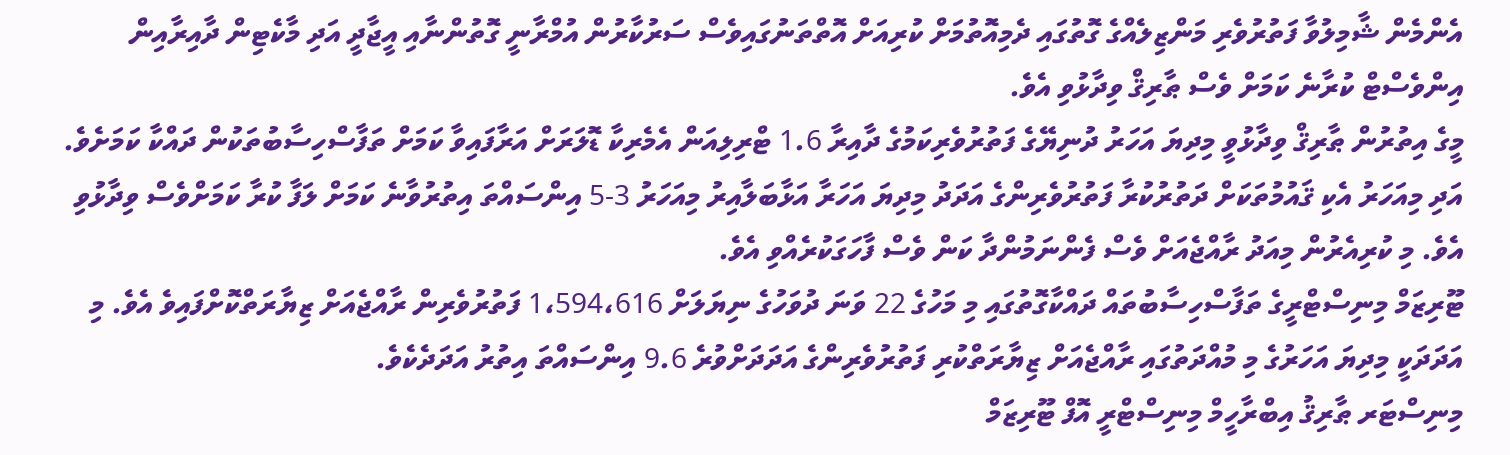އެންމެން ޝާމިލުވާ ފަތުރުވެރި މަންޒިލެއްގެ ގޮތުގައި ދެމިއޮތުމަށް ކުރިއަށް އޮތްތަނުގައިވެސް ސަރުކާރުން އުމްރާނީ ގޮތުންނާއި އީޖާދީ އަދި މާކެޓިން ދާއިރާއިން އިންވެސްޓް ކުރާނެ ކަމަށް ވެސް ޠާރިޤް ވިދާޅުވި އެވެ.
މީގެ އިތުރުން ޠާރިޤް ވިދާޅުވީ މިދިޔަ އަހަރު ދުނިޔޭގެ ފަތުރުވެރިކަމުގެ ދާއިރާ 1.6 ޓްރިލިއަން އެމެރިކާ ޑޮލަރަށް އަރާފައިވާ ކަމަށް ތަފާސްހިސާބުތަކުން ދައްކާ ކަމަށެވެ. އަދި މިއަހަރު އެކި ޤައުމުތަކަށް ދަތުރުކުރާ ފަތުރުވެރިންގެ އަދަދު މިދިޔަ އަހަރާ އަޅާބަލާއިރު މިއަހަރު 3-5 އިންސައްތަ އިތުރުވާނެ ކަމަށް ލަފާ ކުރާ ކަމަށްވެސް ވިދާޅުވި އެވެ. މި ކުރިއެރުން މިއަދު ރާއްޖެއަށް ވެސް ފެންނަމުންދާ ކަން ވެސް ފާހަގަކުރެއްވި އެވެ.
ޓޫރިޒަމް މިނިސްޓްރީގެ ތަފާސްހިސާބުތައް ދައްކާގޮތުގައި މި މަހުގެ 22 ވަނަ ދުވަހުގެ ނިޔަލަށް 1،594،616 ފަތުރުވެރިން ރާއްޖެއަށް ޒިޔާރަތްކޮށްފައިވެ އެވެ. މި އަދަދަކީ މިދިޔަ އަހަރުގެ މި މުއްދަތުގައި ރާއްޖެއަށް ޒިޔާރަތްކުރި ފަތުރުވެރިންގެ އަދަދަށްވުރެ 9.6 އިންސައްތަ އިތުރު އަދަދެކެވެ.
މިނިސްޓަރ ޠާރިޤު އިބްރާހީމް މިނިސްޓްރީ އޮފް ޓޫރިޒަމް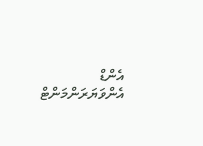އެންޑް އެންވަޔަރަންމަންޓް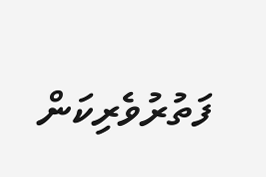ފަތުރުވެރިކަން